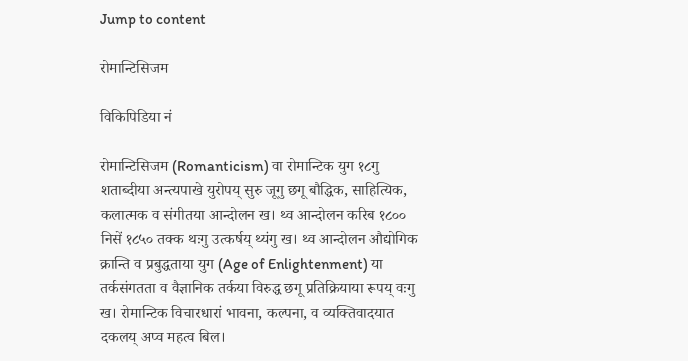Jump to content

रोमान्टिसिजम

विकिपिडिया नं

रोमान्टिसिजम (Romanticism) वा रोमान्टिक युग १८गु शताब्दीया अन्त्यपाखे युरोपय् सुरु जूगु छगू बौद्धिक, साहित्यिक, कलात्मक व संगीतया आन्दोलन ख। थ्व आन्दोलन करिब १८०० निसें १८५० तक्क थःगु उत्कर्षय् थ्यंगु ख। थ्व आन्दोलन औद्योगिक क्रान्ति व प्रबुद्धताया युग (Age of Enlightenment) या तर्कसंगतता व वैज्ञानिक तर्कया विरुद्ध छगू प्रतिक्रियाया रूपय् वःगु ख। रोमान्टिक विचारधारां भावना, कल्पना, व व्यक्तिवादयात दकलय् अप्व महत्व बिल।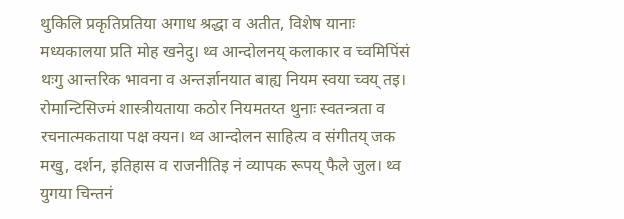थुकिलि प्रकृतिप्रतिया अगाध श्रद्धा व अतीत, विशेष यानाः मध्यकालया प्रति मोह खनेदु। थ्व आन्दोलनय् कलाकार व च्वमिपिंसं थःगु आन्तरिक भावना व अन्तर्ज्ञानयात बाह्य नियम स्वया च्वय् तइ। रोमान्टिसिज्मं शास्त्रीयताया कठोर नियमतय्त थुनाः स्वतन्त्रता व रचनात्मकताया पक्ष क्यन। थ्व आन्दोलन साहित्य व संगीतय् जक मखु, दर्शन, इतिहास व राजनीतिइ नं व्यापक रूपय् फैले जुल। थ्व युगया चिन्तनं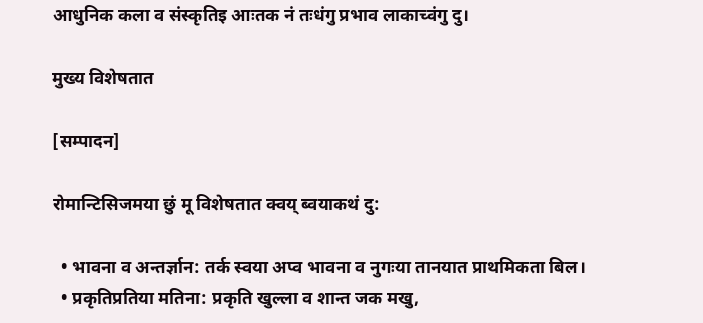आधुनिक कला व संस्कृतिइ आःतक नं तःधंगु प्रभाव लाकाच्वंगु दु।

मुख्य विशेषतात

[सम्पादन]

रोमान्टिसिजमया छुं मू विशेषतात क्वय् ब्वयाकथं दु:

  • भावना व अन्तर्ज्ञान: तर्क स्वया अप्व भावना व नुगःया तानयात प्राथमिकता बिल।
  • प्रकृतिप्रतिया मतिना: प्रकृति खुल्ला व शान्त जक मखु,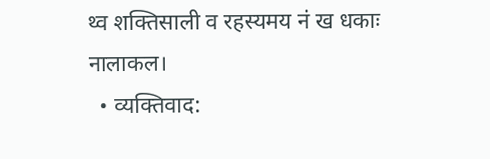थ्व शक्तिसाली व रहस्यमय नं ख धकाः नालाकल।
  • व्यक्तिवाद: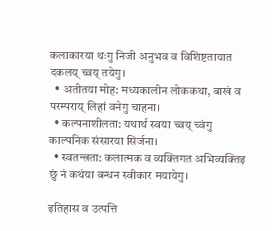कलाकारया थःगु निजी अनुभव व विशिष्टतायात दकलय् च्वय् तयेगु।
  • अतीतया मोह: मध्यकालीन लोककथा, बाखं व परम्पराय् लिहां वनेगु चाहना।
  • कल्पनाशीलता: यथार्थ स्वया च्वय् च्वंगु काल्पनिक संसारया सिर्जना।
  • स्वतन्त्रता: कलात्मक व व्यक्तिगत अभिव्यक्तिइ छुं नं कथंया बन्धन स्वीकार मयायेगु।

इतिहास व उत्पत्ति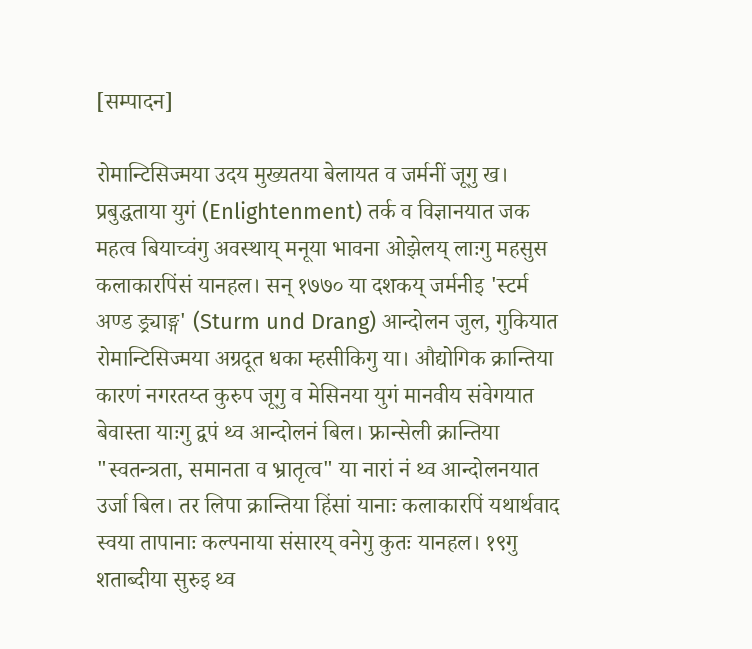[सम्पादन]

रोमान्टिसिज्मया उदय मुख्यतया बेलायत व जर्मनीं जूगु ख। प्रबुद्धताया युगं (Enlightenment) तर्क व विज्ञानयात जक महत्व बियाच्वंगु अवस्थाय् मनूया भावना ओझेलय् लाःगु महसुस कलाकारपिंसं यानहल। सन् १७७० या दशकय् जर्मनीइ 'स्टर्म अण्ड ड्र्याङ्ग' (Sturm und Drang) आन्दोलन जुल, गुकियात रोमान्टिसिज्मया अग्रदूत धका म्हसीकिगु या। औद्योगिक क्रान्तिया कारणं नगरतय्त कुरुप जूगु व मेसिनया युगं मानवीय संवेगयात बेवास्ता याःगु द्वपं थ्व आन्दोलनं बिल। फ्रान्सेली क्रान्तिया "स्वतन्त्रता, समानता व भ्रातृत्व" या नारां नं थ्व आन्दोलनयात उर्जा बिल। तर लिपा क्रान्तिया हिंसां यानाः कलाकारपिं यथार्थवाद स्वया तापानाः कल्पनाया संसारय् वनेगु कुतः यानहल। १९गु शताब्दीया सुरुइ थ्व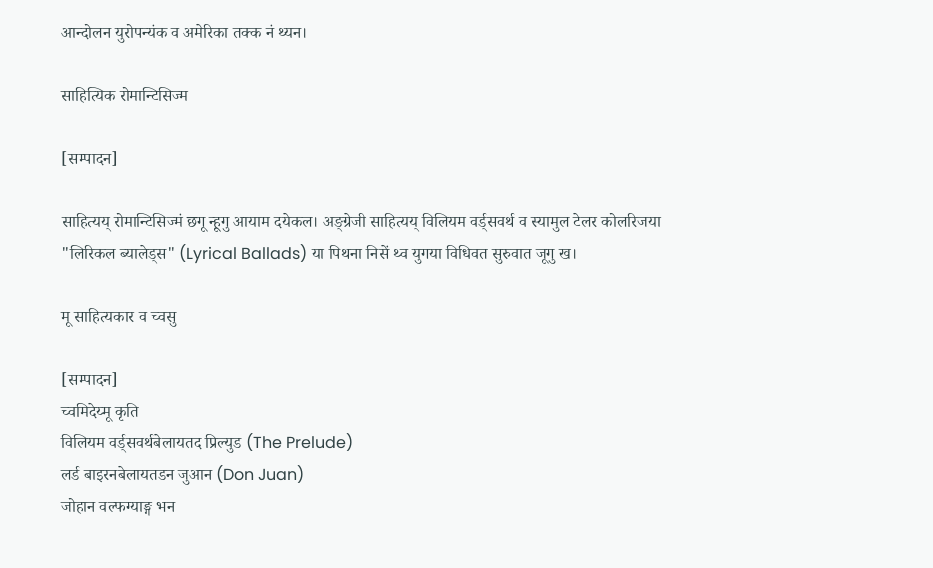आन्दोलन युरोपन्यंक व अमेरिका तक्क नं थ्यन।

साहित्यिक रोमान्टिसिज्म

[सम्पादन]

साहित्यय् रोमान्टिसिज्मं छगू न्हूगु आयाम दयेकल। अङ्ग्रेजी साहित्यय् विलियम वर्ड्सवर्थ व स्यामुल टेलर कोलरिजया "लिरिकल ब्यालेड्स" (Lyrical Ballads) या पिथना निसें थ्व युगया विधिवत सुरुवात जूगु ख।

मू साहित्यकार व च्वसु

[सम्पादन]
च्वमिदेय्मू कृति
विलियम वर्ड्सवर्थबेलायतद प्रिल्युड (The Prelude)
लर्ड बाइरनबेलायतडन जुआन (Don Juan)
जोहान वल्फग्याङ्ग भन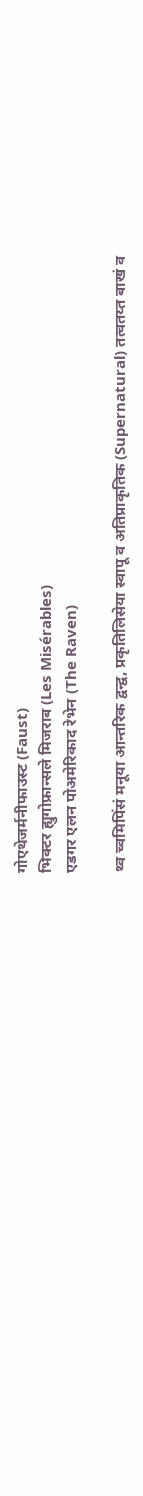गोएथेजर्मनीफाउस्ट (Faust)
भिक्टर ह्युगोफ्रान्सले मिजराब (Les Misérables)
एडगर एलन पोअमेरिकाद रेभेन (The Raven)

थ्व च्वमिपिंसं मनूया आन्तरिक द्वन्द्व, प्रकृतिलिसेया स्वापू व अतिप्राकृतिक (Supernatural) तत्वतय्त बाखं व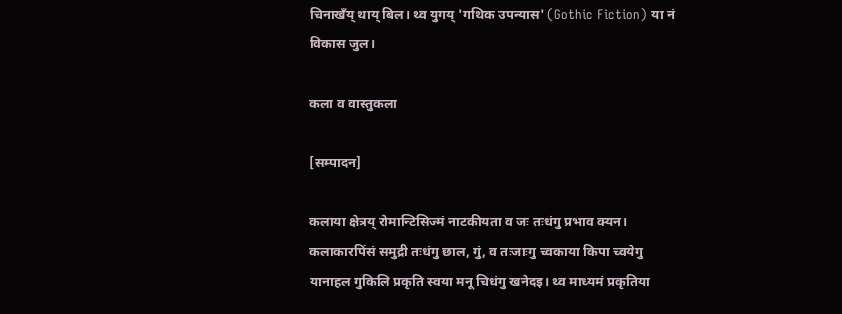चिनाखँय् थाय् बिल। थ्व युगय् 'गथिक उपन्यास' (Gothic Fiction) या नं विकास जुल।

कला व वास्तुकला

[सम्पादन]

कलाया क्षेत्रय् रोमान्टिसिज्मं नाटकीयता व जः तःधंगु प्रभाव क्यन। कलाकारपिंसं समुद्री तःधंगु छाल, गुं, व तःजाःगु च्वकाया किपा च्वयेगु यानाहल गुकिलि प्रकृति स्वया मनू चिधंगु खनेदइ। थ्व माध्यमं प्रकृतिया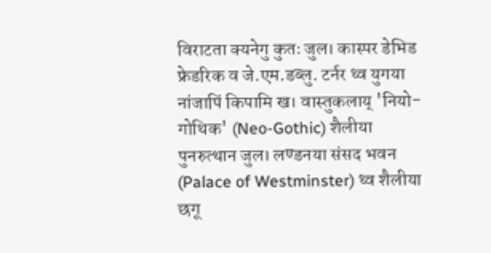विराटता क्यनेगु कुतः जुल। कास्पर डेभिड फ्रेडरिक व जे.एम.डब्लु. टर्नर थ्व युगया नांजापिं किपामि ख। वास्तुकलाय् 'नियो-गोथिक' (Neo-Gothic) शैलीया पुनरुत्थान जुल। लण्डनया संसद भवन (Palace of Westminster) थ्व शैलीया छगू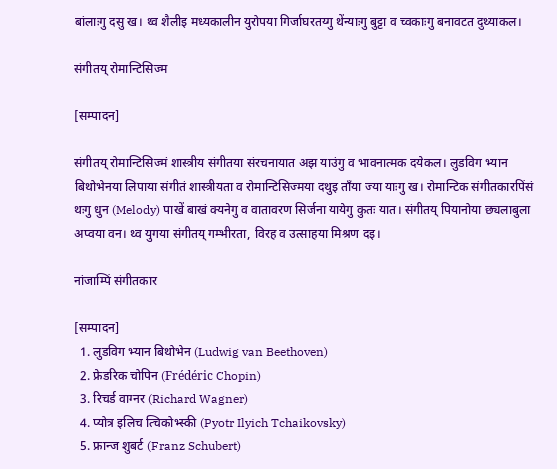बांलाःगु दसु ख। थ्व शैलीइ मध्यकालीन युरोपया गिर्जाघरतय्गु थेंन्याःगु बुट्टा व च्वकाःगु बनावटत दुथ्याकल।

संगीतय् रोमान्टिसिज्म

[सम्पादन]

संगीतय् रोमान्टिसिज्मं शास्त्रीय संगीतया संरचनायात अझ याउंगु व भावनात्मक दयेकल। लुडविग भ्यान बिथोभेनया लिपाया संगीतं शास्त्रीयता व रोमान्टिसिज्मया दथुइ ताँया ज्या याःगु ख। रोमान्टिक संगीतकारपिंसं थःगु धुन (Melody) पाखें बाखं क्यनेगु व वातावरण सिर्जना यायेगु कुतः यात। संगीतय् पियानोया छ्यलाबुला अप्वया वन। थ्व युगया संगीतय् गम्भीरता, विरह व उत्साहया मिश्रण दइ।

नांजाम्पिं संगीतकार

[सम्पादन]
  1. लुडविग भ्यान बिथोभेन (Ludwig van Beethoven)
  2. फ्रेडरिक चोपिन (Frédéric Chopin)
  3. रिचर्ड वाग्नर (Richard Wagner)
  4. प्योत्र इलिच त्चिकोभ्स्की (Pyotr Ilyich Tchaikovsky)
  5. फ्रान्ज शुबर्ट (Franz Schubert)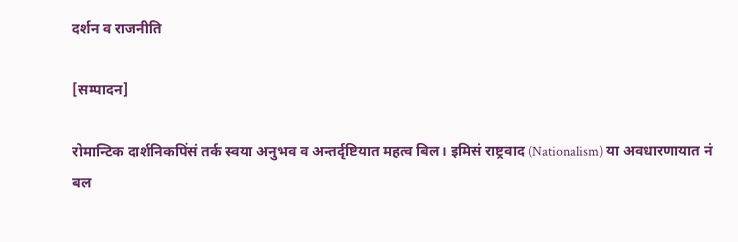दर्शन व राजनीति

[सम्पादन]

रोमान्टिक दार्शनिकपिंसं तर्क स्वया अनुभव व अन्तर्दृष्टियात महत्व बिल। इमिसं राष्ट्रवाद (Nationalism) या अवधारणायात नं बल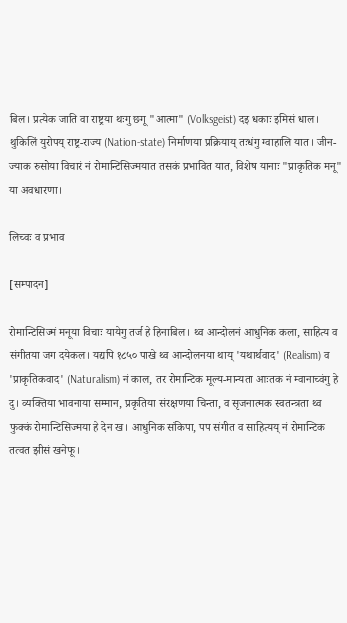बिल। प्रत्येक जाति वा राष्ट्रया थःगु छगू "आत्मा" (Volksgeist) दइ धकाः इमिसं धाल। थुकिलिं युरोपय् राष्ट्र-राज्य (Nation-state) निर्माणया प्रक्रियाय् तःधंगु ग्वाहालि यात। जीन-ज्याक रुसोया विचारं नं रोमान्टिसिज्मयात तसकं प्रभावित यात, विशेष यानाः "प्राकृतिक मनू" या अवधारणा।

लिच्वः व प्रभाव

[सम्पादन]

रोमान्टिसिज्मं मनूया विचाः यायेगु तर्ज हे हिनाबिल। थ्व आन्दोलनं आधुनिक कला, साहित्य व संगीतया जग दयेकल। यद्यपि १८५० पाखे थ्व आन्दोलनया थाय् 'यथार्थवाद' (Realism) व 'प्राकृतिकवाद' (Naturalism) नं काल, तर रोमान्टिक मूल्य-मान्यता आःतक नं म्वानाच्वंगु हे दु। व्यक्तिया भावनाया सम्मान, प्रकृतिया संरक्षणया चिन्ता, व सृजनात्मक स्वतन्त्रता थ्व फुक्कं रोमान्टिसिज्मया हे देन ख। आधुनिक संकिपा, पप संगीत व साहित्यय् नं रोमान्टिक तत्वत झीसं खनेफू।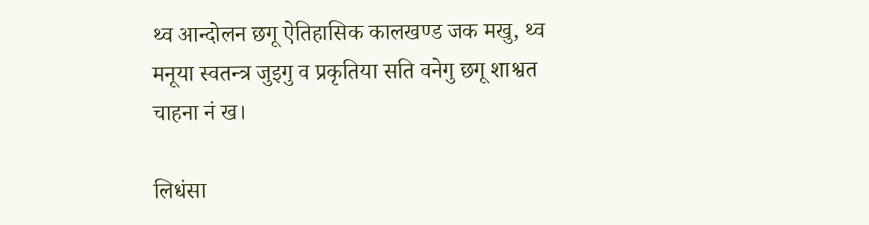थ्व आन्दोलन छगू ऐतिहासिक कालखण्ड जक मखु, थ्व मनूया स्वतन्त्र जुइगु व प्रकृतिया सति वनेगु छगू शाश्वत चाहना नं ख।

लिधंसा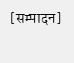[सम्पादन]